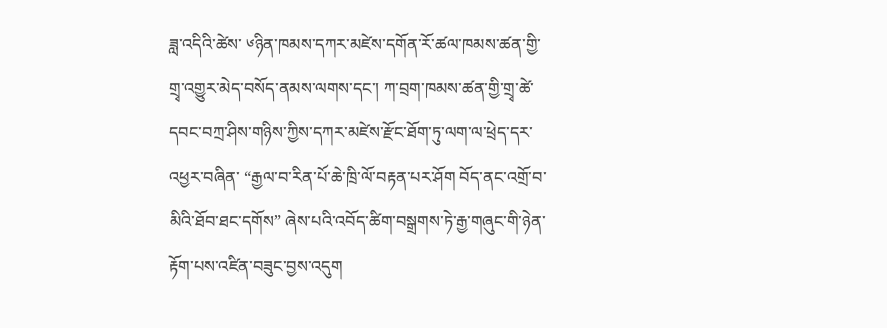ཟླ་འདིའི་ཚེས་ ༦ཉིན་ཁམས་དཀར་མཛེས་དགོན་རོ་ཚལ་ཁམས་ཚན་གྱི་གྲྭ་འགྱུར་མེད་བསོད་ནམས་ལགས་དང་། ཀ་བྲག་ཁམས་ཚན་གྱི་གྲྭ་ཚེ་དབང་བཀྲ་ཤིས་གཉིས་ཀྱིས་དཀར་མཛེས་རྫོང་ཐོག་ཏུ་ལག་ལ་ཕྲེད་དར་འཕྱར་བཞིན་ “རྒྱལ་བ་རིན་པོ་ཆེ་ཁྲི་ལོ་བརྟན་པར་ཤོག བོད་ནང་འགྲོ་བ་མིའི་ཐོབ་ཐང་དགོས” ཞེས་པའི་འབོད་ཚིག་བསྒྲགས་ཏེ་རྒྱ་གཞུང་གི་ཉེན་རྟོག་པས་འཛིན་བཟུང་བྱས་འདུག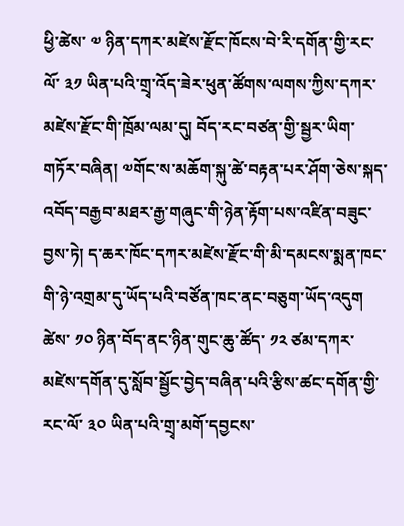ཕྱི་ཚེས་ ༧ ཉིན་དཀར་མཛེས་རྫོང་ཁོངས་བེ་རི་དགོན་གྱི་རང་ལོ་ ༣༡ ཡིན་པའི་གྲྭ་འོད་ཟེར་ཕུན་ཚོགས་ལགས་ཀྱིས་དཀར་མཛེས་རྫོང་གི་ཁྲོམ་ལམ་དུ། བོད་རང་བཙན་གྱི་སྦྱར་ཡིག་གཏོར་བཞིན། ༧གོང་ས་མཆོག་སྐུ་ཚེ་བརྟན་པར་ཤོག་ཅེས་སྐད་འབོད་བརྒྱབ་མཐར་རྒྱ་གཞུང་གི་ཉེན་རྟོག་པས་འཛིན་བཟུང་བྱས་ཏེ། ད་ཆར་ཁོང་དཀར་མཛེས་རྫོང་གི་མི་དམངས་སྨན་ཁང་གི་ཉེ་འགྲམ་དུ་ཡོད་པའི་བཙོན་ཁང་ནང་བཅུག་ཡོད་འདུག
ཚེས་ ༡༠ ཉིན་བོད་ནང་ཉིན་གུང་ཆུ་ཚོད་ ༡༢ ཙམ་དཀར་མཛེས་དགོན་དུ་སློབ་སྦྱོང་བྱེད་བཞིན་པའི་རྩིས་ཚང་དགོན་གྱི་རང་ལོ་ ༣༠ ཡིན་པའི་གྲྭ་མགོ་དབྱངས་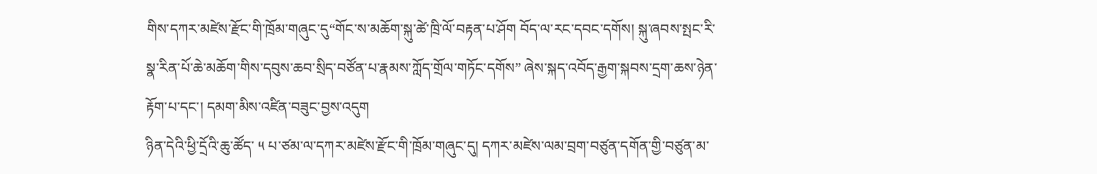གིས་དཀར་མཛེས་རྫོང་གི་ཁྲོམ་གཞུང་དུ“གོང་ས་མཆོག་སྐུ་ཚེ་ཁྲི་ལོ་བརྟན་པ་ཤོག བོད་ལ་རང་དབང་དགོས། སྐུ་ཞབས་སྤང་རི་སྣ་རིན་པོ་ཆེ་མཆོག་གིས་དབུས་ཆབ་སྲིད་བཙོན་པ་རྣམས་ཀློད་གྲོལ་གཏོང་དགོས” ཞེས་སྐད་འབོད་རྒྱག་སྐབས་དྲག་ཆས་ཉེན་རྟོག་པ་དང་། དམག་མིས་འཛིན་བཟུང་བྱས་འདུག
ཉིན་དེའི་ཕྱི་དྲོའི་ཆུ་ཚོད་ ༥ པ་ཙམ་ལ་དཀར་མཛེས་རྫོང་གི་ཁྲོམ་གཞུང་དུ། དཀར་མཛེས་ལམ་བྲག་བཙུན་དགོན་གྱི་བཙུན་མ་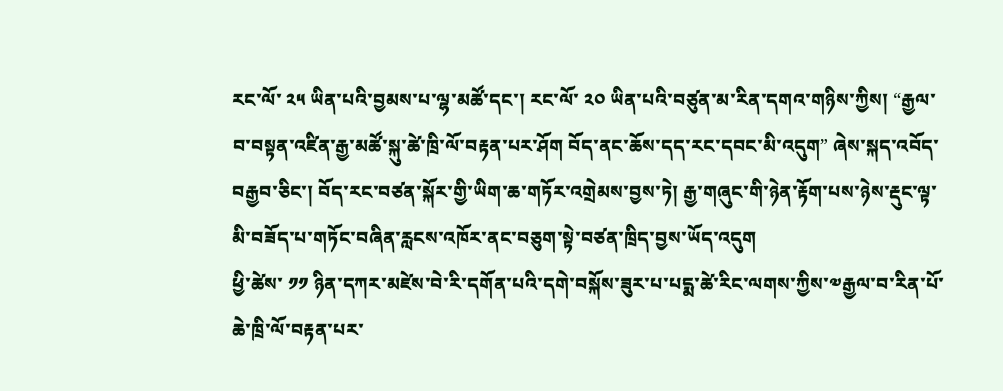རང་ལོ་ ༢༥ ཡིན་པའི་བྱམས་པ་ལྷ་མཚོ་དང་། རང་ལོ་ ༢༠ ཡིན་པའི་བཙུན་མ་རིན་དགའ་གཉིས་ཀྱིས། “རྒྱལ་བ་བསྟན་འཛིན་རྒྱ་མཚོ་སྐུ་ཚེ་ཁྲི་ལོ་བརྟན་པར་ཤོག བོད་ནང་ཆོས་དད་རང་དབང་མི་འདུག” ཞེས་སྐད་འབོད་བརྒྱབ་ཅིང་། བོད་རང་བཙན་སྐོར་གྱི་ཡིག་ཆ་གཏོར་འགྲེམས་བྱས་ཏེ། རྒྱ་གཞུང་གི་ཉེན་རྟོག་པས་ཉེས་རྡུང་ལྟ་མི་བཟོད་པ་གཏོང་བཞིན་རླངས་འཁོར་ནང་བཅུག་སྟེ་བཙན་ཁྲིད་བྱས་ཡོད་འདུག
ཕྱི་ཚེས་ ༡༡ ཉིན་དཀར་མཛེས་བེ་རི་དགོན་པའི་དགེ་བསྐོས་ཟུར་པ་པདྨ་ཚེ་རིང་ལགས་ཀྱིས་༧རྒྱལ་བ་རིན་པོ་ཆེ་ཁྲི་ལོ་བརྟན་པར་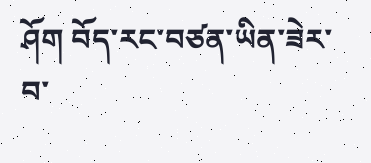ཤོག བོད་རང་བཙན་ཡིན་ཟེར་བ་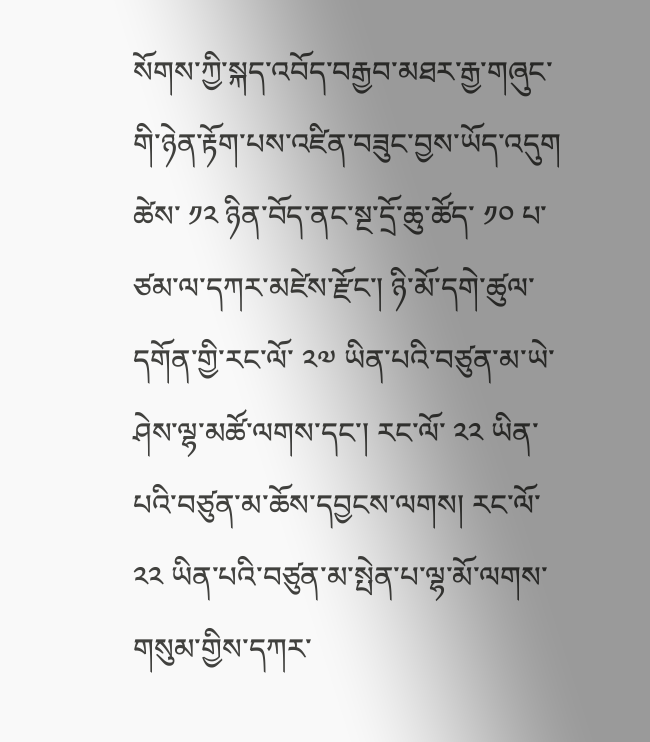སོགས་ཀྱི་སྐད་འབོད་བརྒྱབ་མཐར་རྒྱ་གཞུང་གི་ཉེན་རྟོག་པས་འཛིན་བཟུང་བྱས་ཡོད་འདུག
ཚེས་ ༡༢ ཉིན་བོད་ནང་སྔ་དྲོ་ཆུ་ཚོད་ ༡༠ པ་ཙམ་ལ་དཀར་མཛེས་རྫོང་། ཉི་མོ་དགེ་ཚུལ་དགོན་གྱི་རང་ལོ་ ༢༧ ཡིན་པའི་བཙུན་མ་ཡེ་ཤེས་ལྷ་མཚོ་ལགས་དང་། རང་ལོ་ ༢༢ ཡིན་པའི་བཙུན་མ་ཆོས་དབྱངས་ལགས། རང་ལོ་ ༢༢ ཡིན་པའི་བཙུན་མ་སྤེན་པ་ལྷ་མོ་ལགས་གསུམ་གྱིས་དཀར་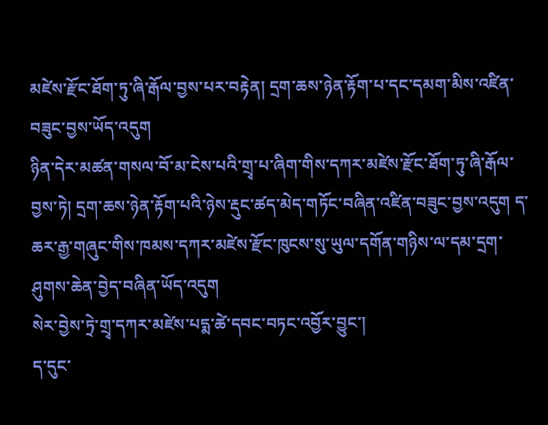མཛེས་རྫོང་ཐོག་ཏུ་ཞི་རྒོལ་བྱས་པར་བརྟེན། དྲག་ཆས་ཉེན་རྟོག་པ་དང་དམག་མིས་འཛིན་བཟུང་བྱས་ཡོད་འདུག
ཉིན་དེར་མཚན་གསལ་བོ་མ་ངེས་པའི་གྲྭ་པ་ཞིག་གིས་དཀར་མཛེས་རྫོང་ཐོག་ཏུ་ཞི་རྒོལ་བྱས་ཏེ། དྲག་ཆས་ཉེན་རྟོག་པའི་ཉེས་རྡུང་ཚད་མེད་གཏོང་བཞིན་འཛིན་བཟུང་བྱས་འདུག ད་ཆར་རྒྱ་གཞུང་གིས་ཁམས་དཀར་མཛེས་རྫོང་ཁུངས་སུ་ཡུལ་དགོན་གཉིས་ལ་དམ་དྲག་ཤུགས་ཆེན་བྱེད་བཞིན་ཡོད་འདུག
སེར་བྱེས་ཏྲེ་གྲྭ་དཀར་མཛེས་པདྨ་ཚེ་དབང་བཏང་འབྱོར་བྱུང་།
ད་དུང་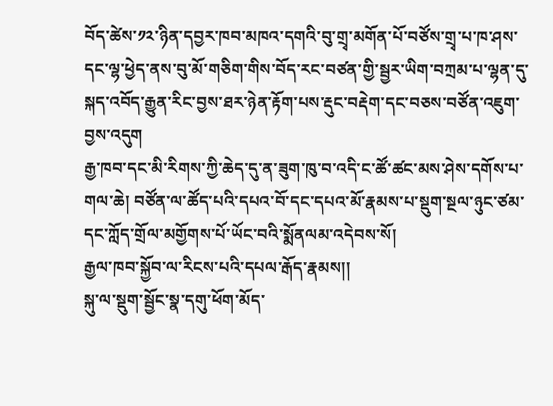བོད་ཚེས་༡༢་ཉིན་དབྱར་ཁབ་མཁའ་དགའི་བུ་གྲྭ་མགོན་པོ་བཙོས་གྲྭ་པ་ཁ་ཤས་དང་ལྷ་ཕྱེད་ནས་བུ་མོ་གཅིག་གིས་བོད་རང་བཙན་གྱི་སྦྱར་ཡིག་བཀྲམ་པ་ལྷན་དུ་སྐད་འབོད་རྒྱུན་རིང་བྱས་ཐར་ཉེན་རྟོག་པས་རྡུང་བརྡེག་དང་བཅས་བཙོན་འཇུག་བྱས་འདུག
རྒྱ་ཁབ་དང་མི་རིགས་ཀྱི་ཆེད་དུ་ན་ཟུག་ཁུ་བ་འདི་ང་ཚོ་ཚང་མས་ཤེས་དགོས་པ་གལ་ཆེ། བཙོན་ལ་ཚོད་པའི་དཔའ་བོ་དང་དཔའ་མོ་རྣམས་པ་སྡུག་སྔལ་ཉུང་ཙམ་དང་ཀློད་གྲོལ་མགྱོགས་པོ་ཡོང་བའི་སྨོནལམ་འདེབས་སོ།
རྒྱལ་ཁབ་སྐྱོབ་ལ་རིངས་པའི་དཔལ་རྒོད་རྣམས།།
སྐུ་ལ་སྡུག་སྦྱོང་སྣ་དགུ་ཕོག་མོད་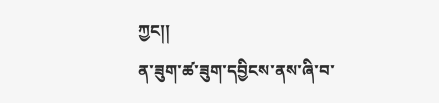ཀྱང།།
ན་ཟུག་ཚ་ཟུག་དབྱིངས་ནས་ཞི་བ་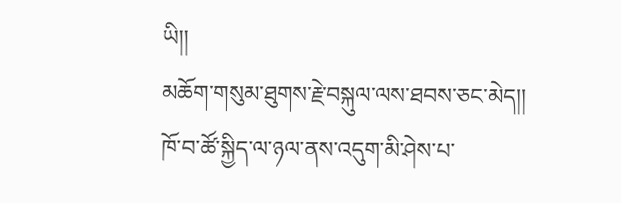ཡི།།
མཆོག་གསུམ་ཐུགས་རྗེ་བསྐུལ་ལས་ཐབས་ཅང་མེད།།
ཁོ་བ་ཚོ་སྐྱིད་ལ་ཉལ་ནས་འདུག་མི་ཤེས་པ་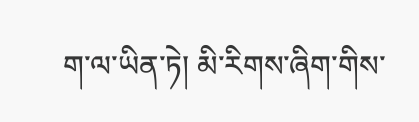ག་ལ་ཡིན་ཏེ། མི་རིགས་ཞིག་གིས་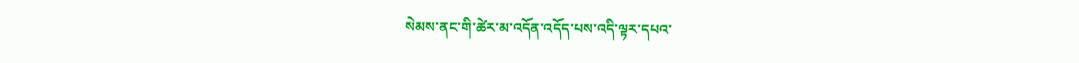སེམས་ནང་གི་ཚེར་མ་འདོན་འདོད་པས་འདི་ལྟར་དཔའ་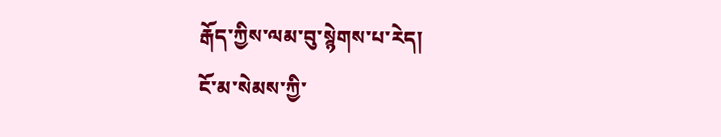རྒོད་ཀྱིས་ལམ་བུ་སྙེགས་པ་རེད།
ངོ་མ་སེམས་ཀྱི་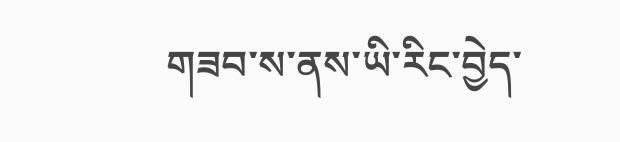གཟབ་ས་ནས་ཡི་རིང་བྱེད་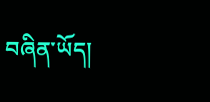བཞིན་ཡོད།